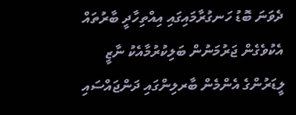ދެވަނަ ބޮޑު ހަނގުރާމައިގައި އިއްތިހާދީ ބާރުތައް އެކުވެގެން ޖަރުމަނުން ބަލިކުރުމާއެކު ނާޒީ ލީޑަރުންގެ އެންމެން ބާރލިންގައި ދަންޖައްސައި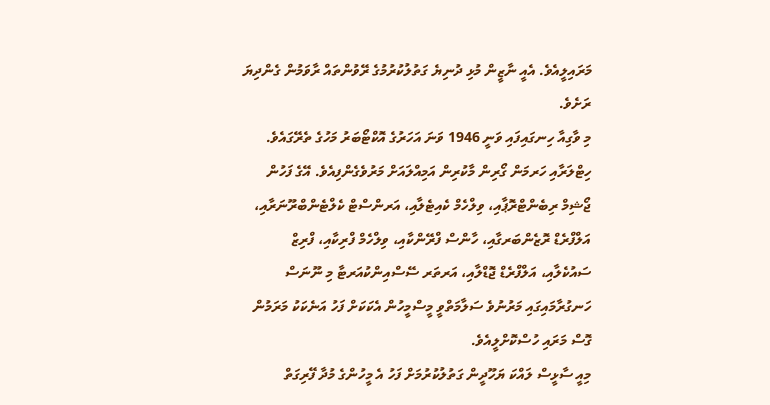މަރައިލީއެވެ. އެއީ ނާޒީން މުޅި ދުނިޔެ ގަތުލުކުރުމުގެ ރޭވުންތައް ރާވަމުން ގެންދިޔަ ރަށެވެ.
މި ވާގިއާ ހިނގައިފައި ވަނީ 1946 ވަނަ އަހަރުގެ އޮކްޓޯބަރު މަހުގެ ތެރޭގައެވެ. ހިޓްލަރާއި ހަރމަން ގޯރިން މާކުރިން އަމިއްލައަށް މަރުވެގެންފިއެވެ. އޭގެ ފަހުން ޖޯޝިމް ރިބެންޓްރޮޕާއި، ވިލްހެމް ކެއިޓެލާއި، އަރންސްޓް ކެލްޓެންބްރޫނަރާއި، އަލްފްރެޑް ރޮޒެންބަރގާއި، ހާންސް ފްރޭންކާއި، ވިލްހެމް ފްރިކާއި، ފްރިޒް ސައުކެލާއި، އަލްފްރެޑް ޖޮޑްލާއި، އަރތަރ ސޭސްއިންކުއަރޓާ މި ނޫނަސް ހަނގުރާމައިގައި މަރުނުވެ ސަލާމަތްވީ މީސްމީހުން އެކަކަށް ފަހު އަނެކަކު މަރަމުން ގޮސް މަރައި ހުސްކޮށްލީއެވެ.
މިއީ ސާޅީސް ލައްކަ ޔަހޫދީން ގަތުލުކުރުމަށް ފަހު އެ މީހުންގެ މުދާ ފޭރިގަތް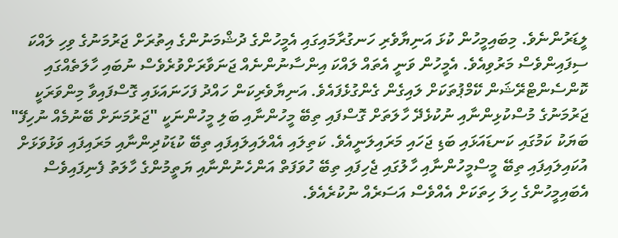ލީޑަރުންނެވެ. މިބައިމީހުން ކުޅަ އަނިޔާވެރި ހަނގުރާމައިގައި އެމީހުންގެ ދުޝްމަނުންގެ އިތުރަށް ޖަރުމަނުގެ ވިހި ލައްކަ ސިފައިންވެސް މަރުވިއެވެ. އެމީހުން ވަނީ އެތައް ލައްކަ އިންސާނުންނެއް ޖަނަވާރަށްވުރެވެސް ނުބައި ހާލަތެއްގައި ކޮންސެންޓްރޭޝަން ކޭމްޕުތަކަށް ލައިގެން ގެންގުޅެފައެވެ. އަނިޔާވެރިކަން ހައްދު ފަހަނައަޅައި ގޮސްފައިވާ މިންވަރަކީ ޖަރުމަނުގެ މުސްކުޅިންނާއި ނުކުޅެދޭ ހާލަތަށް ގޮސްފައި ތިބޭ މީހުންނާއި ބަލި މީހުންނަކީ "ޖަރުމަނަށް ބޭނުމެއް ނުހިފޭ" ބަޔަކު ކަމުގައި ކަނޑައަޅައި ބަޑި ޖަހައި މަރައިލަނީއެވެ. ކަތިލައި އެއްލައިލައިފައި ތިބޭ ކުޑަކުދިންނާއި މަރައިފައި ވަޅުވަޅަށް އުކައިލައިފައި ތިބޭ މީސްމީހުންނާއި ހާލުގައި ޖެހިފައި ތިބޭ ހުވަފަތް އަންހެނުންނާއި ޔަތީމުންގެ ހާލަތު ފެނިފައިވެސް އެބައިމީހުންގެ ހިލަ ހިތަކަށް އެއްވެސް އަސަރެއް ނުކުރެއެވެ.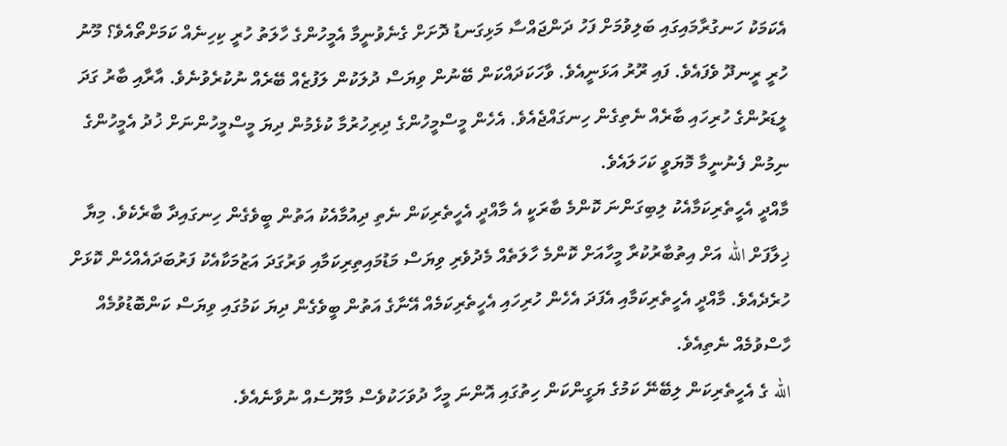އެކަމަކު ހަނގުރާމައިގައި ބަލިވުމަށް ފަހު ދަންޖައްސާ މަޅިގަނޑު ދޮށަށް ގެނެވުނީމާ އެމީހުންގެ ހާލަތު ހުރީ ކިހިނެއް ކަމަށްތޯއެވެ؟ މޫނު ހުރީ ރީނދޫ ވެފައެވެ. ފައި ރޫރު އަޅަނީއެވެ. ވާހަކަދައްކަން ބޭނުން ވިޔަސް ދުލަކުން ލަފުޒެއް ބޭރެއް ނުކުރެވުނެވެ. އާރާއި ބާރު ގަދަ ލީޑަރުންގެ ހުރިހައި ބާރެއް ނެތިގެން ހިނގައްޖެއެވެ. އެހެން މީސްމީހުންގެ ދިރިހުރުމާ ކުޅެމުން ދިޔަ މީސްމީހުންނަށް ޚުދު އެމީހުންގެ ނިމުން ފެނުނީމާ މޮޔަވީ ކަހަލައެވެ.
މާއްދީ އެހީތެރިކަމާއެކު ލިބިގަންނަ ކޮންމެ ބާރަކީ އެ މާއްދީ އެހީތެރިކަން ނެތި ދިއުމާއެކު އަތުން ބީވެގެން ހިނގައިދާ ބާރެކެވެ. މިޔާ ޚިލާފަށް الله އަށް އިތުބާރުކުރާ މީހާއަށް ކޮންމެ ހާލަތެއް މެދުވެރި ވިޔަސް މަޑުމައިތިރިކަމާއި ވަރުގަދަ އަޒުމަކާއެކު ފަރުބަދައެއްހެން ކޮޅަށް ހުރެދެއެވެ. މާއްދީ އެހީތެރިކަމާއި އެފަދަ އެހެން ހުރިހައި އެހީތެރިކަމެއް އޭނާގެ އަތުން ބީވެގެން ދިޔަ ކަމުގައި ވިޔަސް ކަންބޮޑުވުމެއް ހާސްވުމެއް ނެތިއެވެ.
الله ގެ އެހީތެރިކަން ލިބޭނޭ ކަމުގެ ޔަގީންކަން ހިތުގައި އޮންނަ މީހާ ދުވަހަކުވެސް މާޔޫސެއް ނުވާނެއެވެ.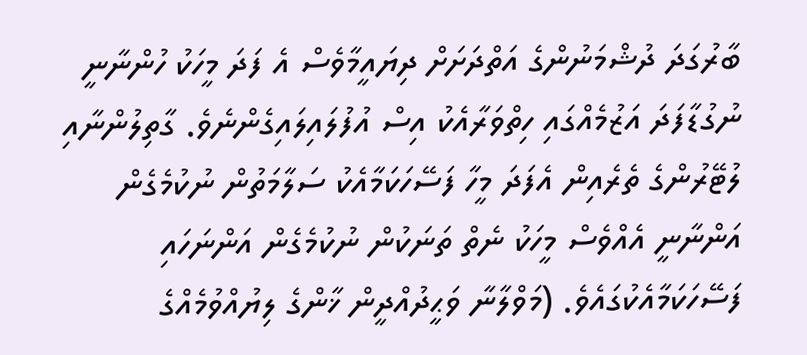ބާރުގަދަ ދުޝްމަނުންގެ އަތްދަށަށް ދިޔައީމާވެސް އެ ފަދަ މީހަކު ހުންނާނީ ނުގުޑާފަދަ އަޒުމެއްގައި ހިތްވަރާއެކު އިސް އުފުލައިލައިގެންނެވެ. ގާތިލުންނާއި ލުޓޭރުންގެ ތެރެއިން އެފަދަ މީހާ ފަސޭހަކަމާއެކު ސަލާމަތުން ނުކުމެގެން އަންނާނީ އެއްވެސް މީހަކު ނެތް ތަނަކުން ނުކުމެގެން އަންނަހައި ފަސޭހަކަމާއެކުގައެވެ. (މަވްލާނާ ވަޙީދުއްދީން ޚާންގެ ލިޔުއްވުމެއްގެ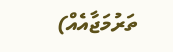ތަރުމަޖާއެއް)